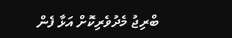ބްރިޖު މެދުވެރިކޮށް އަޅާ ފެން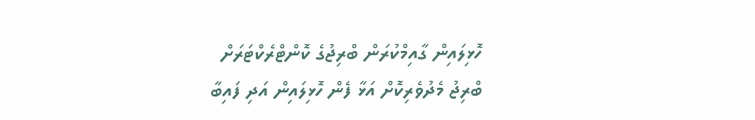ހޮޅިލައިން ގާއިމްކުރަން ބްރިޖުގެ ކޮންޓްރެކްޓަރަށް
ބްރިޖު މެދުވެރިކޮށް އަޅާ ފެން ހޮޅިލައިން އަދި ފައިބާ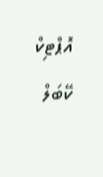އޮޕްޓިކް ކޭބަލް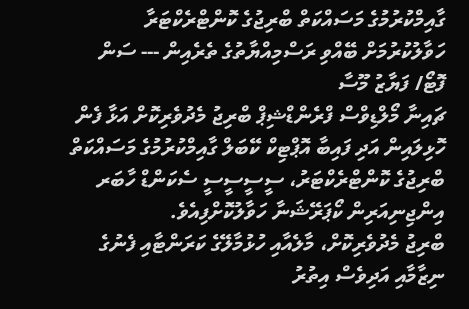ގާއިމްކުރުމުގެ މަސައްކަތް ބްރިޖުގެ ކޮންޓްރެކްޓަރާ ހަވާލުކުރުމަށް ބޭއްވި ރަސްމިއްޔާތުގެ ތެރެއިން --- ސަން ފޮޓޯ/ ފަޔާޒު މޫސާ
ޗައިނާ މޯލްޑިވްސް ފްރެންޑްޝިޕް ބްރިޖު މެދުވެރިކޮށް އަޅާ ފެން ހޮޅިލައިން އަދި ފައިބާ އޮޕްޓިކް ކޭބަލް ގާއިމްކުރުމުގެ މަސައްކަތް ބްރިޖުގެ ކޮންޓްރެކްޓަރު، ސީސީސީސީ ސެކަންޑް ހާބަރ އިންޖިނިއަރިން ކޯޕަރޭޝަނާ ހަވާލުކޮށްފިއެވެ.
ބްރިޖު މެދުވެރިކޮށް، މާލެއާއި ހުޅުމާލޭގެ ކަރަންޓާއި ފެނުގެ ނިޒާމާއި އަދިވެސް އިތުރު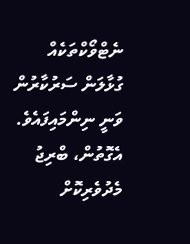ނެޓްވޯކްތަކެއް ގުޅާލަން ސަރުކާރުން ވަނީ ނިންމައިފައެވެ.
އެގޮތުން، ބްރިޖު މެދުވެރިކޮށް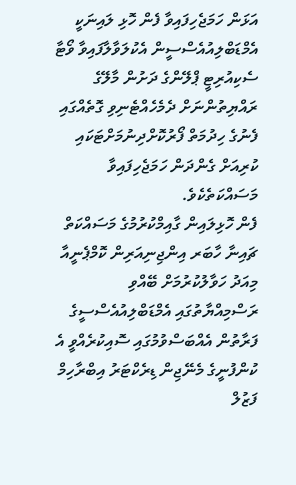އަޅަން ހަމަޖެހިފައިވާ ފެން ހޮޅި ލައިނަކީ އެމްޑަބްލިއުއެސްސީން އެކުލަވާލާފައިވާ ވޯޓާ ސެކިއުރިޓީ ޕްލޭންގެ ދަށުން މާލޭގެ ރައްޔިތުންނަށް ދެމެހެއްޓެނިވި ގޮތެއްގައި ފެނުގެ ހިދުމަތް ފޯރުކޮށްދިނުމަށްޓަކައި ކުރިއަށް ގެންދަން ހަމަޖެހިފައިވާ މަސައްކަތެކެވެ.
ފެން ހޮޅިލައިން ގާއިމްކުރުމުގެ މަސައްކަތް ޗައިނާ ހާބަރ އިންޖިނިއަރިން ކޮމްޕެނީއާ މިއަދު ހަވާލުކުރުމަށް ބޭއްވި ރަސްމިއްޔާތުގައި އެމްޑަބްލިއުއެސްސީގެ ފަރާތުން އެއްބަސްވުމުގައި ސޮއިކުރެއްވީ އެ ކުންފުނީގެ މެނޭޖިން ޑިރެކްޓަރު އިބްރާހިމް ފަޒުލް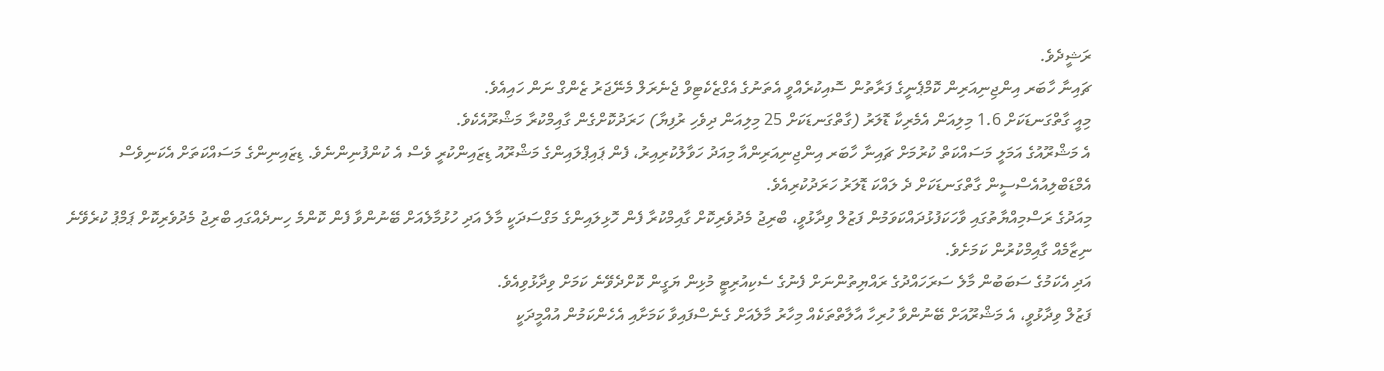ރަޝީދެވެ.
ޗައިނާ ހާބަރ އިންޖިނިއަރިން ކޮމްޕެނީގެ ފަރާތުން ސޮއިކުރެއްވީ އެތަނުގެ އެގްޒެކެޓިވް ޖެނެރަލް މެނޭޖަރު ޒެންގް ނަން ހައިއެވެ.
މިއީ ގާތްގަނޑަކަށް 1.6 މިލިއަން އެމެރިކާ ޑޮލަރު (ގާތްގަނޑަކަށް 25 މިލިއަން ދިވެހި ރުފިޔާ) ހަރަދުކޮށްގެން ގާއިމްކުރާ މަޝްރޫއެކެވެ.
އެ މަޝްރޫއުގެ އަމަލީ މަސައްކަތް ކުރުމަށް ޗައިނާ ހާބަރ އިންޖިނިއަރިންއާ މިއަދު ހަވާލުކުރިއިރު، ފެން ޕައިޕްލައިންގެ މަޝްރޫއު ޑިޒައިންކުރީ ވެސް އެ ކުންފުނިންނެވެ. ޑިޒައިނިންގެ މަސައްކަތަށް އެކަނިވެސް އެމްޑަބްލިއުއެސްސީން ގާތްގަނޑަކަށް ދެ ލައްކަ ޑޮލަރު ހަރަދުކުރިއެވެ.
މިއަދުގެ ރަސްމިއްޔާތުގައި ވާހަކަފުޅުދައްކަވަމުން ފަޒުލް ވިދާޅުވީ، ބްރިޖު މެދުވެރިކޮށް ގާއިމްކުރާ ފެން ހޮޅިލައިންގެ މަގްސަދަކީ މާލެ އަދި ހުޅުމާލެއަށް ބޭނުންވާ ފެން ކޮންމެ ހިނދެއްގައި ބްރިޖު މެދުވެރިކޮށް ޕަމްޕު ކުރެވޭނެ ނިޒާމެއް ގާއިމްކުރުން ކަމަށެވެ.
އަދި އެކަމުގެ ސަބަބުން މާލެ ސަރަހައްދުގެ ރައްޔިތުންނަށް ފެނުގެ ސެކިއުރިޓީ މުޅިން ޔަގީން ކޮށްދެވޭނެ ކަމަށް ވިދާޅުވިއެވެ.
ފަޒުލް ވިދާޅުވީ، އެ މަޝްރޫއަށް ބޭނުންވާ ހުރިހާ އާލާތްތަކެއް މިހާރު މާލެއަށް ގެނެސްފައިވާ ކަމަށާއި އެހެންކަމުން އުއްމީދަކީ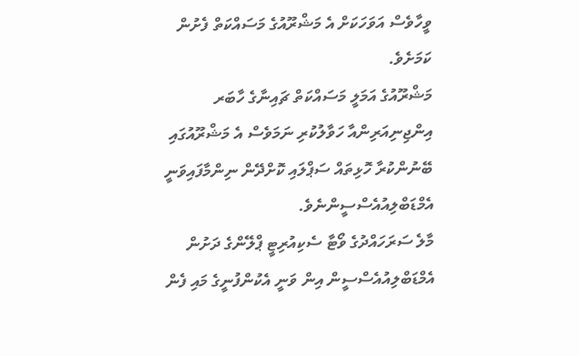ވީހާވެސް އަވަހަކަށް އެ މަޝްރޫއުގެ މަސައްކަތް ފެށުން ކަމަށެވެ.
މަޝްރޫއުގެ އަމަލީ މަސައްކަތް ޗައިނާގެ ހާބަރ އިންޖިނިއަރިންއާ ހަވާލުކުރި ނަމަވެސް އެ މަޝްރޫއުގައި ބޭނުންކުރާ ހޮޅިތައް ސަޕްލައި ކޮށްދޭން ނިންމާފައިވަނީ އެމްޑަބްލިއުއެސްސީންނެވެ.
މާލެ ސަރަހައްދުގެ ވޯޓާ ސެކިއުރިޓީ ޕްލޭންގެ ދަށުން އެމްޑަބްލިއުއެސްސީން އިން ވަނީ އެކުންފުނީގެ މައި ފެން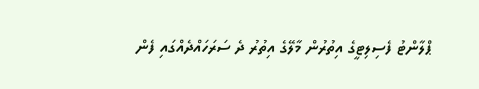ޕްލާންޓު ފެސިލިޓީގެ އިތުރުން މާލޭގެ އިތުރު ދެ ސަރަހައްދެއްގައި ފެން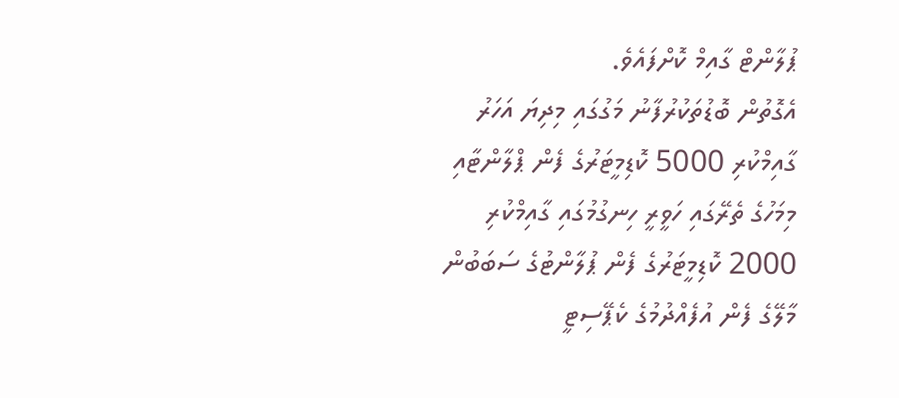ޕުލާންޓް ގާއިމް ކޮށްފައެވެ.
އެގޮތުން ބޮޑުތަކުރުފާނު މަގުގައި މިދިޔަ އަހަރު ގާއިމްކުރި 5000 ކޮޑިމީޓަރުގެ ފެން ޕްލާންޓާއި މިމަހުގެ ތެރޭގައި ހަވީރީ ހިނގުމުގައި ގާއިމްކުރި 2000 ކޮޑިމީޓަރުގެ ފެން ޕުލާންޓުގެ ސަބަބުން މާލޭގެ ފެން އުފެއްދުމުގެ ކެޕޭސިޓީ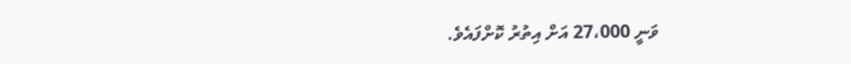ވަނީ 27،000 އަށް އިތުރު ކޮށްފައެވެ.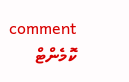comment ކޮމެންޓް